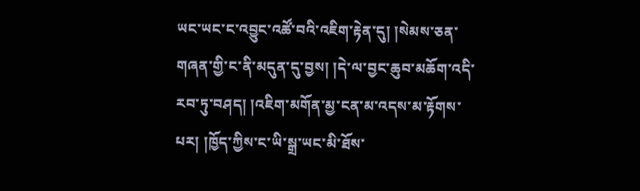ཡང་ཡང་ང་འབྱུང་འཚོ་བའི་འཇིག་རྟེན་དུ། །སེམས་ཅན་གཞན་གྱི་ང་ནི་མདུན་དུ་བྱས། །དེ་ལ་བྱང་ཆུབ་མཆོག་འདི་རབ་ཏུ་བཤད། །འཇིག་མགོན་མྱ་ངན་མ་འདས་མ་རྟོགས་པར། །ཁྱོད་ཀྱིས་ང་ཡི་སྒྲ་ཡང་མི་ཐོས་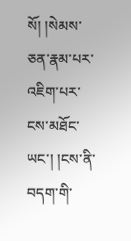སོ། །སེམས་ཅན་རྣམ་པར་འཇིག་པར་ངས་མཐོང་ཡང་། །ངས་ནི་བདག་གི་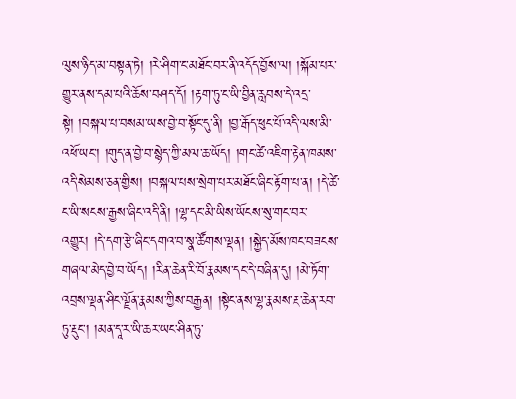ལུས་ཉིད་མ་བསྟན་ཏེ། །རེ་ཤིག་ང་མཐོང་བར་ནི་འདོད་བྱོས་ལ། །སྐོམ་པར་གྱུར་ནས་དམ་པའི་ཆོས་བཤད་དོ། །རྟག་ཏུ་ང་ཡི་བྱིན་རླབས་དེ་འདྲ་སྟེ། །བསྐལ་པ་བསམ་ཡས་བྱེ་བ་སྟོང་དུ་ནི། །བྱ་རྒོད་ཕུང་པོ་འདི་ལས་མི་འཕོ་ཡང་། །གུད་ན་བྱེ་བ་སྙེད་ཀྱི་མལ་ཆ་ཡོད། །གང་ཚེ་འཇིག་རྟེན་ཁམས་འདི་སེམས་ཅན་གྱིས། །བསྐལ་པས་སྲེག་པར་མཐོང་ཞིང་རྟོག་པ་ན། །དེ་ཚེ་ང་ཡི་སངས་རྒྱས་ཞིང་འདི་ནི། །ལྷ་དང་མི་ཡིས་ཡོངས་སུ་གང་བར་འགྱུར། །དེ་དག་རྩེ་ཞིང་དགའ་བ་སྣ་ཚོགས་ལྡན། །སྐྱེད་མོས་ཁང་བཟངས་གཞལ་མེད་བྱེ་བ་ཡོད། །རིན་ཆེན་རི་བོ་རྣམས་དང་དེ་བཞིན་དུ། །མེ་ཏོག་འབྲས་ལྡན་ཤིང་ལྗོན་རྣམས་ཀྱིས་བརྒྱན། །སྟེང་ནས་ལྷ་རྣམས་རྔ་ཆེན་རབ་ཏུ་རྡུང་། །མན་དཱ་ར་ཡི་ཆར་ཡང་ཤིན་ཏུ་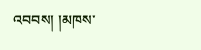འབབས། །མཁས་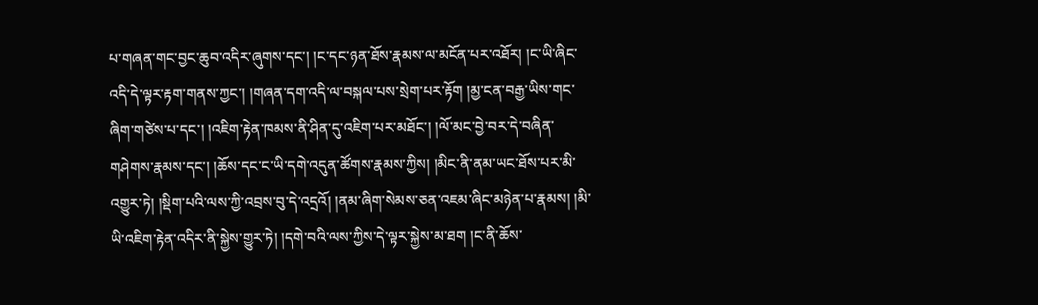པ་གཞན་གང་བྱང་ཆུབ་འདིར་ཞུགས་དང་། །ང་དང་ཉན་ཐོས་རྣམས་ལ་མངོན་པར་འཐོར། །ང་ཡི་ཞིང་འདི་དེ་ལྟར་རྟག་གནས་ཀྱང་། །གཞན་དག་འདི་ལ་བསྐལ་པས་སྲེག་པར་རྟོག །མྱ་ངན་བརྒྱ་ཡིས་གང་ཞིག་གཙེས་པ་དང་། །འཇིག་རྟེན་ཁམས་ནི་ཤིན་དུ་འཇིག་པར་མཐོང་། །ལོ་མང་བྱེ་བར་དེ་བཞིན་གཤེགས་རྣམས་དང་། །ཆོས་དང་ང་ཡི་དགེ་འདུན་ཚོགས་རྣམས་ཀྱིས། །མིང་ནི་ནམ་ཡང་ཐོས་པར་མི་འགྱུར་ཏེ། །སྡིག་པའི་ལས་ཀྱི་འབྲས་བུ་དེ་འདྲའོ། །ནམ་ཞིག་སེམས་ཅན་འཇམ་ཞིང་མཉེན་པ་རྣམས། །མི་ཡི་འཇིག་རྟེན་འདིར་ནི་སྐྱེས་གྱུར་ཏེ། །དགེ་བའི་ལས་ཀྱིས་དེ་ལྟར་སྐྱེས་མ་ཐག །ང་ནི་ཆོས་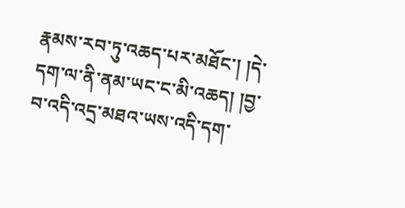རྣམས་རབ་ཏུ་འཆད་པར་མཐོང་། །དེ་དག་ལ་ནི་ནམ་ཡང་ང་མི་འཆད། །བྱ་བ་འདི་འདྲ་མཐའ་ཡས་འདི་དག་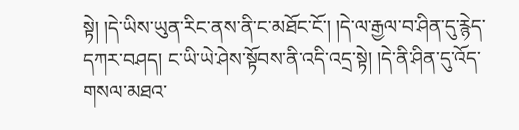སྟེ། །དེ་ཡིས་ཡུན་རིང་ནས་ནི་ང་མཐོང་ངོ་། །དེ་ལ་རྒྱལ་བ་ཤིན་དུ་རྙེད་དཀར་བཤད། ང་ཡི་ཡེ་ཤེས་སྟོབས་ནི་འདི་འདྲ་སྟེ། །དེ་ནི་ཤིན་དུ་འོད་གསལ་མཐའ་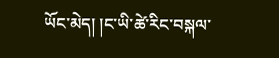ཡོང་མེད། །ང་ཡི་ཚེ་རིང་བསྐལ་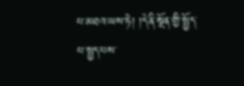པ་མཐའ་ཡས་ཏེ། །དེ་ནི་སྔོན་གྱི་སྤྱོད་པ་སྤྱད་པས་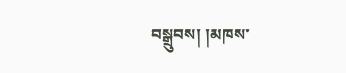བསྒྲུབས། །མཁས་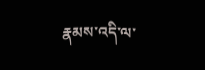རྣམས་འདི་ལ་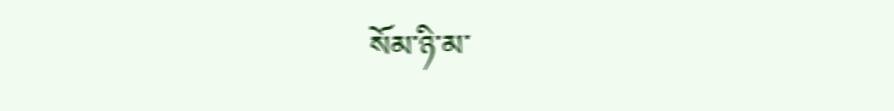སོམ་ཉི་མ་